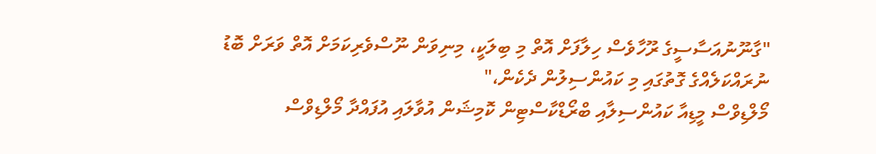"ގާނޫނުއަސާސީގެ ރޫހާވެސް ހިލާފަށް އޮތް މި ބިލަކީ، މިނިވަން ނޫސްވެރިކަމަށް އޮތް ވަރަށް ބޮޑު ނުރައްކަލެއްގެ ގޮތުގައި މި ކައުންސިލުން ދެކެން،"
މޯލްޑިވްސް މީޑިއާ ކައުންސިލާއި ބްރޯޑްކާސްޓިން ކޮމިޝަން އުވާލައި އުފައްދާ މޯލްޑިވްސް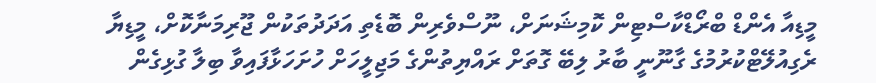މީޑިއާ އެންޑް ބްރޯޑްކާސްޓިން ކޮމިޝަނަށް، ނޫސްވެރިން ބޮޑެތި އަދަދުތަކުން ޖޫރިމަނާކޮށް، މީޑިޔާ ރެގިއުލޭޓްކުރުމުގެ ގާނޫނީ ބާރު ލިބޭ ގޮތަށް ރައްޔިތުންގެ މަޖިލީހަށް ހުށަހަޅާފައިވާ ބިލާ ގުޅިގެން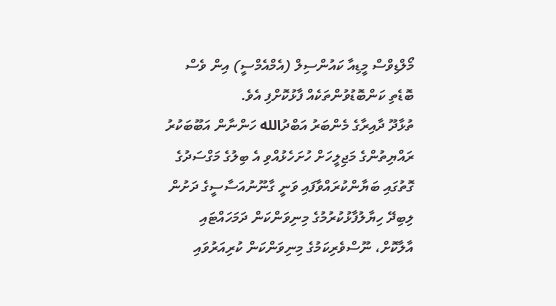މޯލްޑިވްސް މީޑިއާ ކައުންސިލް (އެމްއެމްސީ) އިން ވެސް ބޮޑެތި ކަންބޮޑުވުންތަކެއް ފާޅުކޮށްފި އެވެ.
ތުޅާދޫ ދާއިރާގެ މެންބަރު އަބްދުالله ހަންނާން އަބޫބަކުރު ރައްޔިތުންގެ މަޖިލީހަށް ހުށަހެޅުއްވި އެ ބިލުގެ މަގްސަދުގެ ގޮތުގައި ބަޔާންކުރައްވާފައި ވަނީ ގާނޫނުއަސާސީގެ ދަށުން ލިބިދޭ ހިޔާލުފާޅުކުރުމުގެ މިނިވަންކަން ދަމަހައްޓައި އާލާކޮށް، ނޫސްވެރިކަމުގެ މިނިވަންކަން ކުރިއަރުވައި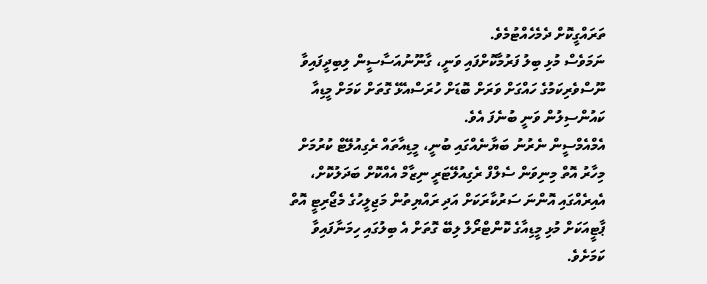ތަރައްގީކޮށް ދެމެހެއްޓުމެވެ.
ނަމަވެސް މުޅި ބިލު ފަރުމާކޮށްފައި ވަނީ، ގާނޫނުއަސާސީން ލިބިދީފައިވާ ނޫސްވެރިކަމުގެ ހައްގަށް ވަރަށް ބޮޑަށް ހުރަސްއެޅޭ ގޮތަށް ކަމަށް މީޑިއާ ކައުންސިލުން ވަނީ ބުނެފަ އެވެ.
އެމްއެމްސީން ނެރުނު ބަޔާނެއްގައި ބުނީ، މީޑިއާތައް ރެގިއުލޭޓް ކުރުމަށް މިހާރު އޮތް މިނިވަން ސެލްފް ރެގިއުލޭޓަރީ ނިޒާމް އެއްކޮށް ބަދަލުކޮށް، އެއިރެއްގައި އޮންނަ ސަރުކާރަކަށް އަދި ރައްޔިތުން މަޖިލީހުގެ މެޖޯރިޓީ އޮތް ޕާޓީއަކަށް މުޅި މީޑިއާގެ ކޮންޓްރޯލް ލިބޭ ގޮތަށް އެ ބިލުގައި ހިމަނާފައިވާ ކަމަށެވެ.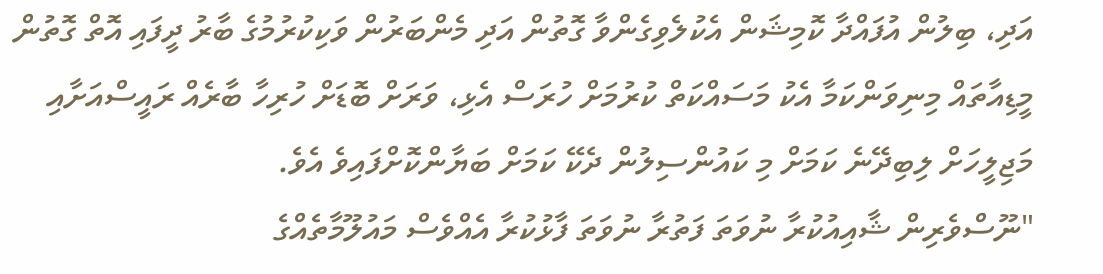އަދި، ބިލުން އުފައްދާ ކޮމިޝަން އެކުލެވިގެންވާ ގޮތުން އަދި މެންބަރުން ވަކިކުރުމުގެ ބާރު ދީފައި އޮތް ގޮތުން މީޑިއާތައް މިނިވަންކަމާ އެކު މަސައްކަތް ކުރުމަށް ހުރަސް އެޅި، ވަރަށް ބޮޑަށް ހުރިހާ ބާރެއް ރައީސްއަށާއި މަޖިލީހަށް ލިބިދޭނެ ކަމަށް މި ކައުންސިލުން ދެކޭ ކަމަށް ބަޔާންކޮށްފައިވެ އެވެ.
"ނޫސްވެރިން ޝާއިއުކުރާ ނުވަތަ ފަތުރާ ނުވަތަ ފާޅުކުރާ އެއްވެސް މައުލޫމާތެއްގެ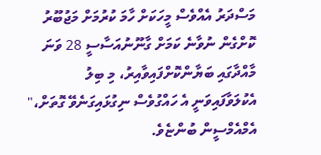މަސްދަރު އެއްވެސް މީހަކަށް ހާމަ ކުރުމަށް މަޖުބޫރު ކޮށްގެން ނުވާނެ ކަމަށް ގާނޫނުއަސާސީ 28 ވަނަ މާއްދާގައި ބަޔާންކޮށްފައިވާއިރު، މި ބިލު އެކުލަވާފައިވަނީ އެ ހައްގުވެސް ނިގުޅައިގަނެވޭ ގޮތަށް،" އެމްއެމްސީން ބުންޏެވެ.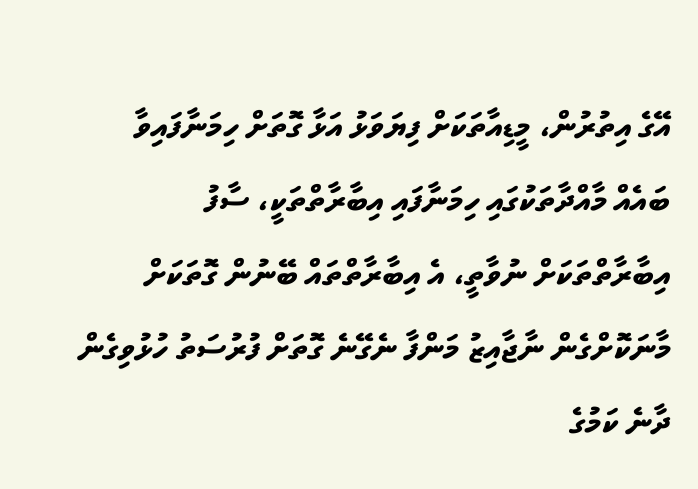އޭގެ އިތުރުން، މީޑިއާތަކަށް ފިޔަވަޅު އަޅާ ގޮތަށް ހިމަނާފައިވާ ބައެއް މާއްދާތަކުގައި ހިމަނާފައި އިބާރާތްތަކީ، ސާފު އިބާރާތްތަކަށް ނުވާތީ، އެ އިބާރާތްތައް ބޭނުން ގޮތަކަށް މާނަކޮށްގެން ނާޖާއިޒު މަންފާ ނެގޭނެ ގޮތަށް ފުރުސަތު ހުޅުވިގެން ދާނެ ކަމުގެ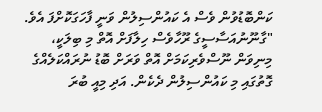ކަންބޮޑުވުން ވެސް އެ ކައުންސިލުން ވަނީ ފާހަގަކޮށްފަ އެވެ.
"ގާނޫނުއަސާސީގެ ރޫހާވެސް ހިލާފަށް އޮތް މި ބިލަކީ، މިނިވަން ނޫސްވެރިކަމަށް އޮތް ވަރަށް ބޮޑު ނުރައްކަލެއްގެ ގޮތުގައި މި ކައުންސިލުން ދެކެން. އަދި މިއީ ބުރަ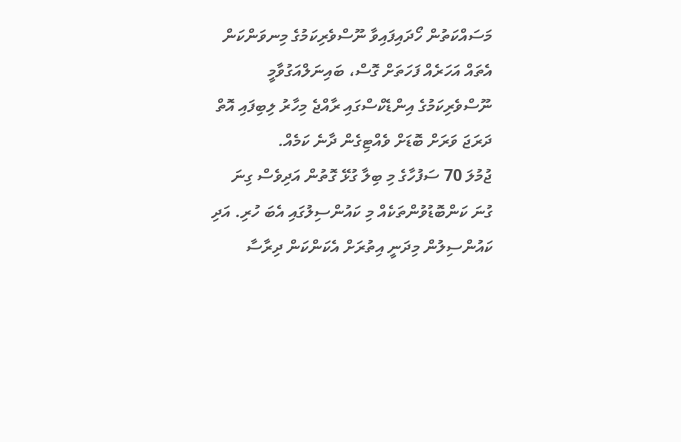މަސައްކަތުން ހޯދައިފައިވާ ނޫސްވެރިކަމުގެ މިނވަންކަން އެތައް އަހަރެއް ފަހަތަށް ގޮސް، ބައިނަލްއަގުވާމީ ނޫސްވެރިކަމުގެ އިންޑެކްސްގައި ރާއްޖެ މިހާރު ލިބިފައި އޮތް ދަރަޖަ ވަރަށް ބޮޑަށް ވެއްޓިގެން ދާނެ ކަމެއް.
ޖުމުލަ 70 ސަފުހާގެ މި ބިލާ ގުޅޭ ގޮތުން އަދިވެސް ގިނަ ގުނަ ކަންބޮޑުވުންތަކެއް މި ކައުންސިލުގައި އެބަ ހުރި. އަދި ކައުންސިލުން މިދަނީ އިތުރަށް އެކަންކަން ދިރާސާ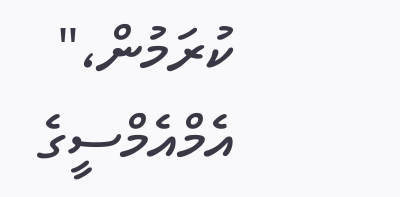ކުރަމުން،" އެމްއެމްސީގެ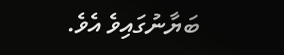ބަޔާނުގައިވެ އެވެ.